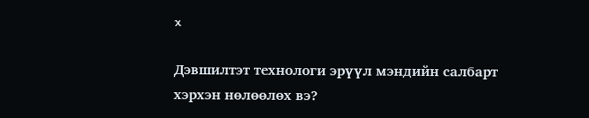x

Дэвшилтэт технологи эрүүл мэндийн салбарт хэрхэн нөлөөлөх вэ?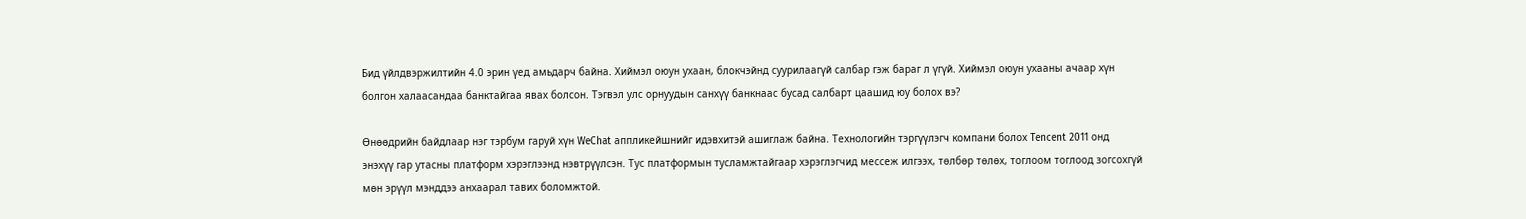Бид үйлдвэржилтийн 4.0 эрин үед амьдарч байна. Хиймэл оюун ухаан, блокчэйнд суурилаагүй салбар гэж бараг л үгүй. Хиймэл оюун ухааны ачаар хүн болгон халаасандаа банктайгаа явах болсон. Тэгвэл улс орнуудын санхүү банкнаас бусад салбарт цаашид юу болох вэ?

Өнөөдрийн байдлаар нэг тэрбум гаруй хүн WeChat аппликейшнийг идэвхитэй ашиглаж байна. Технологийн тэргүүлэгч компани болох Tencent 2011 онд энэхүү гар утасны платформ хэрэглээнд нэвтрүүлсэн. Тус платформын тусламжтайгаар хэрэглэгчид мессеж илгээх, төлбөр төлөх, тоглоом тоглоод зогсохгүй мөн эрүүл мэнддээ анхаарал тавих боломжтой.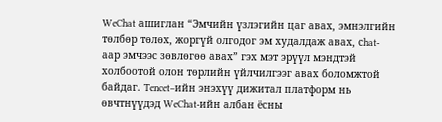WeChat ашиглан “Эмчийн үзлэгийн цаг авах, эмнэлгийн төлбөр төлөх, жоргүй олгодог эм худалдаж авах, сhat-аар эмчээс зөвлөгөө авах” гэх мэт эрүүл мэндтэй холбоотой олон төрлийн үйлчилгээг авах боломжтой байдаг. Tencet–ийн энэхүү дижитал платформ нь өвчтнүүдэд WeChat-ийн албан ёсны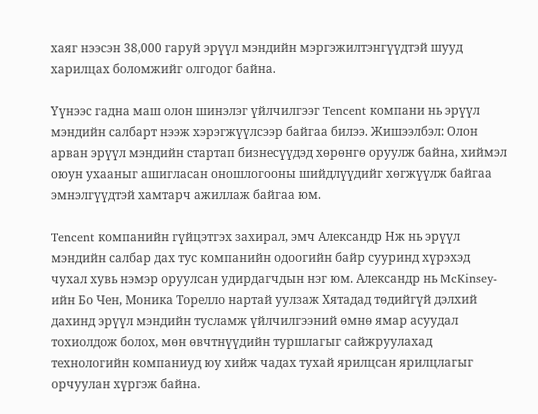хаяг нээсэн 38,000 гаруй эрүүл мэндийн мэргэжилтэнгүүдтэй шууд харилцах боломжийг олгодог байна.

Үүнээс гадна маш олон шинэлэг үйлчилгээг Tencent компани нь эрүүл мэндийн салбарт нээж хэрэгжүүлсээр байгаа билээ. Жишээлбэл: Олон арван эрүүл мэндийн стартап бизнесүүдэд хөрөнгө оруулж байна, хиймэл оюун ухааныг ашигласан оношлогооны шийдлүүдийг хөгжүүлж байгаа эмнэлгүүдтэй хамтарч ажиллаж байгаа юм.

Tencent компанийн гүйцэтгэх захирал, эмч Александр Нж нь эрүүл мэндийн салбар дах тус компанийн одоогийн байр сууринд хүрэхэд чухал хувь нэмэр оруулсан удирдагчдын нэг юм. Александр нь McKinsey-ийн Бо Чен, Моника Торелло нартай уулзаж Хятадад төдийгүй дэлхий дахинд эрүүл мэндийн тусламж үйлчилгээний өмнө ямар асуудал тохиолдож болох, мөн өвчтнүүдийн туршлагыг сайжруулахад технологийн компаниуд юу хийж чадах тухай ярилцсан ярилцлагыг орчуулан хүргэж байна.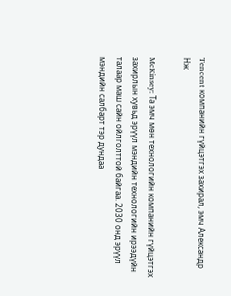Tencent компанийн гүйцэтгэх захирал, эмч Александр Нж

McKinsey: Та эмч мөн технологийн компанийн гүйцэтгэх захирлын хувьд эрүүл мэндийн технологийн ирээдүйн талаар маш сайн ойлголттой байгаа. 2030 онд эрүүл мэндийн салбарт тэр дундаа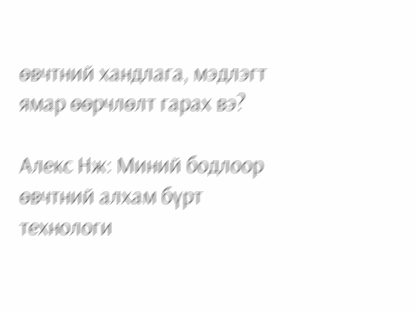өвчтний хандлага, мэдлэгт ямар өөрчлөлт гарах вэ?

Алекс Нж: Миний бодлоор өвчтний алхам бүрт технологи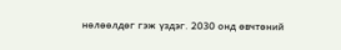нөлөөлдөг гэж үздэг. 2030 онд өвчтөний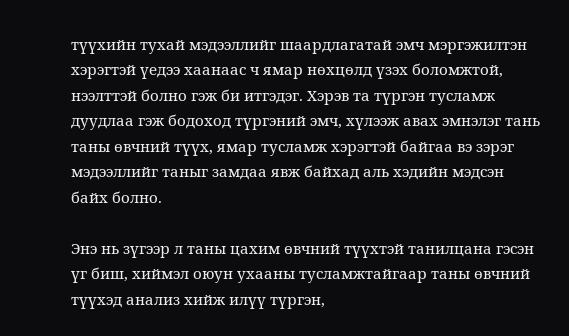түүхийн тухай мэдээллийг шаардлагатай эмч мэргэжилтэн хэрэгтэй үедээ хаанаас ч ямар нөхцөлд үзэх боломжтой, нээлттэй болно гэж би итгэдэг. Хэрэв та түргэн тусламж дуудлаа гэж бодоход түргэний эмч, хүлээж авах эмнэлэг тань таны өвчний түүх, ямар тусламж хэрэгтэй байгаа вэ зэрэг мэдээллийг таныг замдаа явж байхад аль хэдийн мэдсэн байх болно.

Энэ нь зүгээр л таны цахим өвчний түүхтэй танилцана гэсэн үг биш, хиймэл оюун ухааны тусламжтайгаар таны өвчний түүхэд анализ хийж илүү түргэн,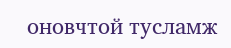оновчтой тусламж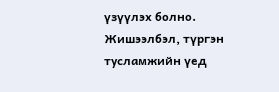үзүүлэх болно. Жишээлбэл, түргэн тусламжийн үед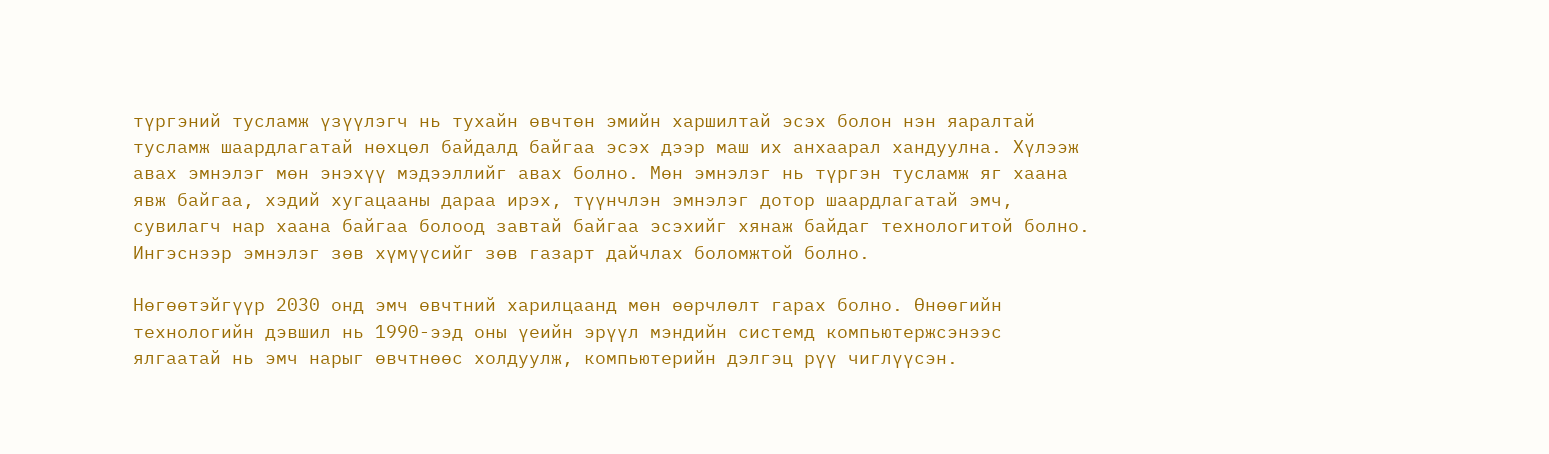түргэний тусламж үзүүлэгч нь тухайн өвчтөн эмийн харшилтай эсэх болон нэн яаралтай тусламж шаардлагатай нөхцөл байдалд байгаа эсэх дээр маш их анхаарал хандуулна. Хүлээж авах эмнэлэг мөн энэхүү мэдээллийг авах болно. Мөн эмнэлэг нь түргэн тусламж яг хаана явж байгаа, хэдий хугацааны дараа ирэх, түүнчлэн эмнэлэг дотор шаардлагатай эмч, сувилагч нар хаана байгаа болоод завтай байгаа эсэхийг хянаж байдаг технологитой болно. Ингэснээр эмнэлэг зөв хүмүүсийг зөв газарт дайчлах боломжтой болно.

Нөгөөтэйгүүр 2030 онд эмч өвчтний харилцаанд мөн өөрчлөлт гарах болно. Өнөөгийн технологийн дэвшил нь 1990-ээд оны үеийн эрүүл мэндийн системд компьютержсэнээс ялгаатай нь эмч нарыг өвчтнөөс холдуулж, компьютерийн дэлгэц рүү чиглүүсэн.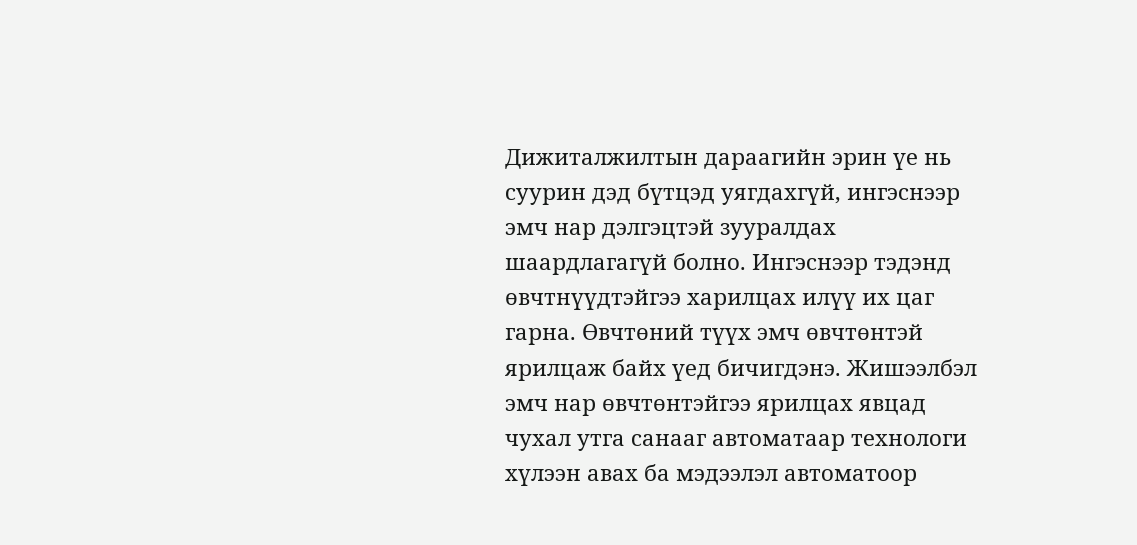Дижиталжилтын дараагийн эрин үе нь суурин дэд бүтцэд уягдахгүй, ингэснээр эмч нар дэлгэцтэй зууралдах шаардлагагүй болно. Ингэснээр тэдэнд өвчтнүүдтэйгээ харилцах илүү их цаг гарна. Өвчтөний түүх эмч өвчтөнтэй ярилцаж байх үед бичигдэнэ. Жишээлбэл эмч нар өвчтөнтэйгээ ярилцах явцад чухал утга санааг автоматаар технологи хүлээн авах ба мэдээлэл автоматоор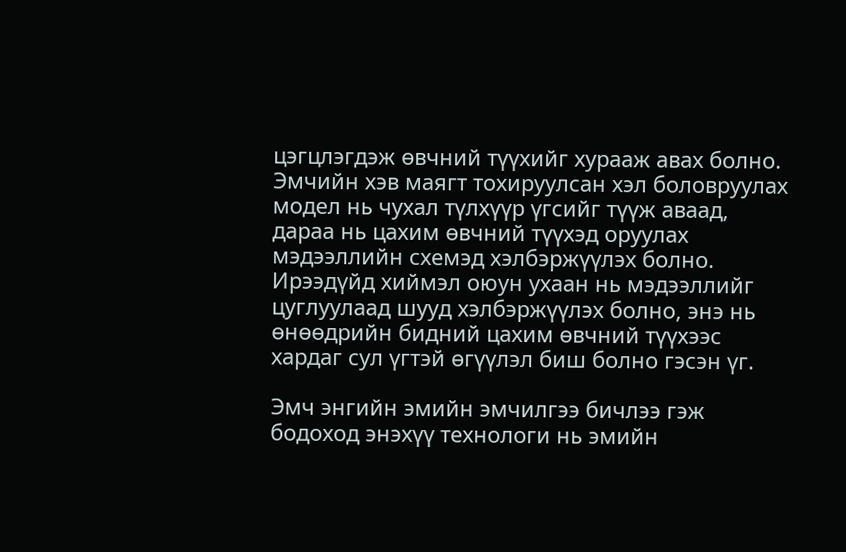цэгцлэгдэж өвчний түүхийг хурааж авах болно. Эмчийн хэв маягт тохируулсан хэл боловруулах модел нь чухал түлхүүр үгсийг түүж аваад, дараа нь цахим өвчний түүхэд оруулах мэдээллийн схемэд хэлбэржүүлэх болно. Ирээдүйд хиймэл оюун ухаан нь мэдээллийг цуглуулаад шууд хэлбэржүүлэх болно, энэ нь өнөөдрийн бидний цахим өвчний түүхээс хардаг сул үгтэй өгүүлэл биш болно гэсэн үг.

Эмч энгийн эмийн эмчилгээ бичлээ гэж бодоход энэхүү технологи нь эмийн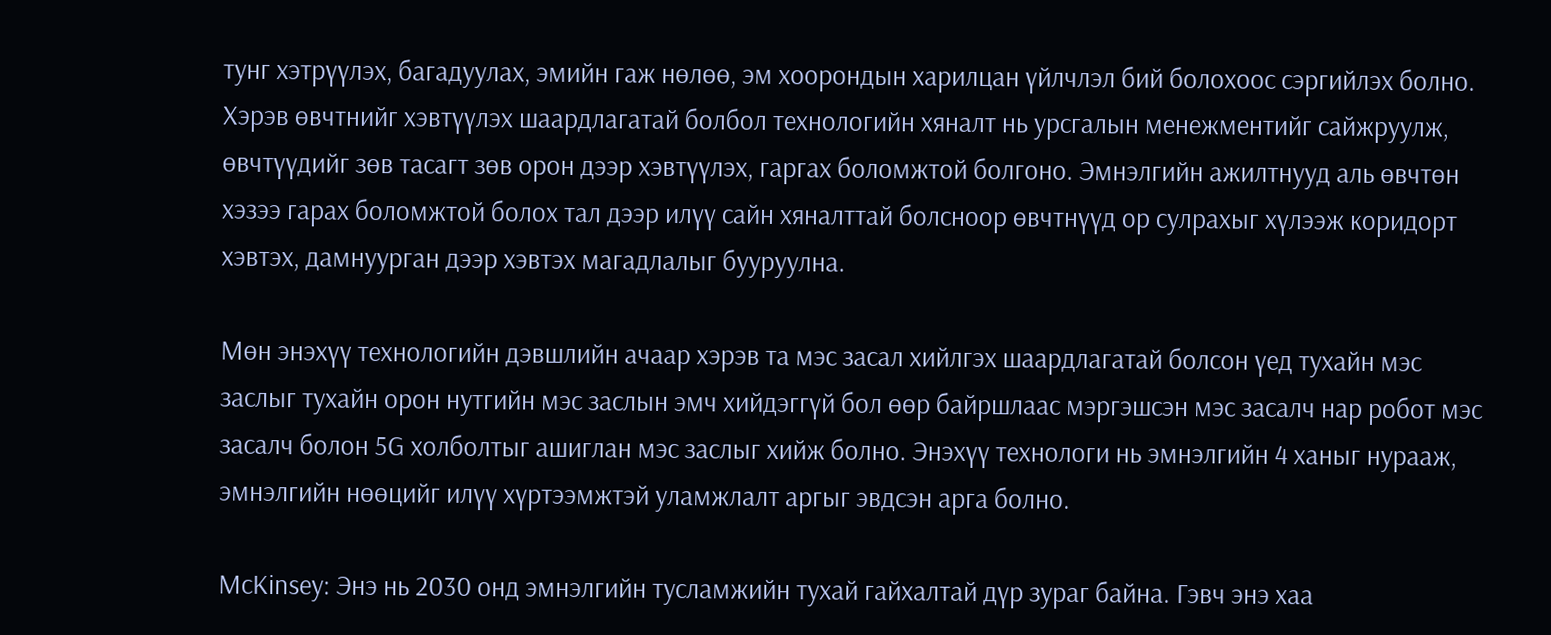тунг хэтрүүлэх, багадуулах, эмийн гаж нөлөө, эм хоорондын харилцан үйлчлэл бий болохоос сэргийлэх болно. Хэрэв өвчтнийг хэвтүүлэх шаардлагатай болбол технологийн хяналт нь урсгалын менежментийг сайжруулж, өвчтүүдийг зөв тасагт зөв орон дээр хэвтүүлэх, гаргах боломжтой болгоно. Эмнэлгийн ажилтнууд аль өвчтөн хэзээ гарах боломжтой болох тал дээр илүү сайн хяналттай болсноор өвчтнүүд ор сулрахыг хүлээж коридорт хэвтэх, дамнуурган дээр хэвтэх магадлалыг бууруулна.

Мөн энэхүү технологийн дэвшлийн ачаар хэрэв та мэс засал хийлгэх шаардлагатай болсон үед тухайн мэс заслыг тухайн орон нутгийн мэс заслын эмч хийдэггүй бол өөр байршлаас мэргэшсэн мэс засалч нар робот мэс засалч болон 5G холболтыг ашиглан мэс заслыг хийж болно. Энэхүү технологи нь эмнэлгийн 4 ханыг нурааж, эмнэлгийн нөөцийг илүү хүртээмжтэй уламжлалт аргыг эвдсэн арга болно.

McKinsey: Энэ нь 2030 онд эмнэлгийн тусламжийн тухай гайхалтай дүр зураг байна. Гэвч энэ хаа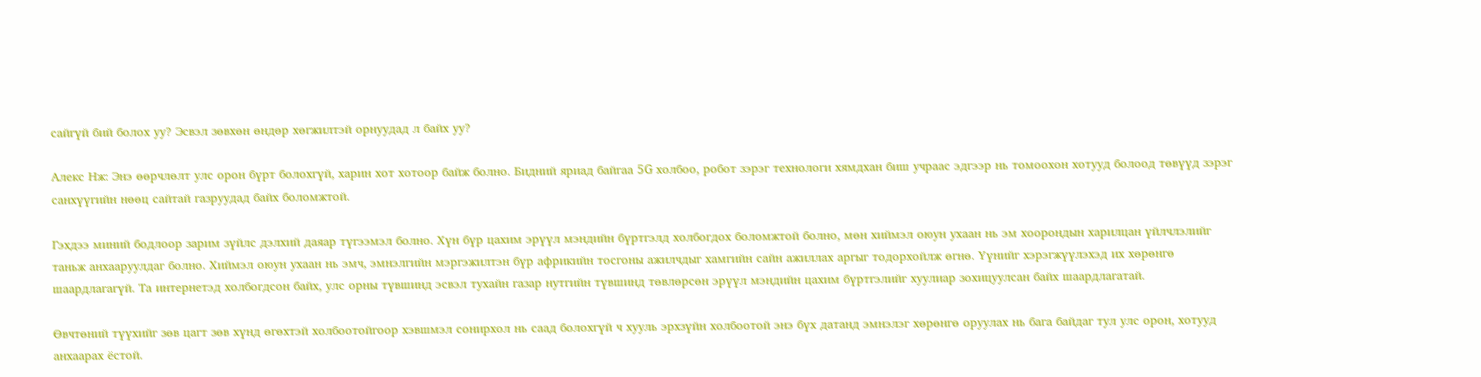сайгүй бий болох уу? Эсвэл зөвхөн өндөр хөгжилтэй орнуудад л байх уу?

Алекс Нж: Энэ өөрчлөлт улс орон бүрт болохгүй, харин хот хотоор байж болно. Бидний яриад байгаа 5G холбоо, робот зэрэг технологи хямдхан биш учраас эдгээр нь томоохон хотууд болоод төвүүд зэрэг санхүүгийн нөөц сайтай газруудад байх боломжтой.

Гэхдээ миний бодлоор зарим зүйлс дэлхий даяар түгээмэл болно. Хүн бүр цахим эрүүл мэндийн бүртгэлд холбогдох боломжтой болно, мөн хиймэл оюун ухаан нь эм хоорондын харилцан үйлчлэлийг таньж анхааруулдаг болно. Хиймэл оюун ухаан нь эмч, эмнэлгийн мэргэжилтэн бүр африкийн тосгоны ажилчдыг хамгийн сайн ажиллах аргыг тодорхойлж өгнө. Үүнийг хэрэгжүүлэхэд их хөрөнгө шаардлагагүй. Та интернетэд холбогдсон байх, улс орны түвшинд эсвэл тухайн газар нутгийн түвшинд төвлөрсөн эрүүл мэндийн цахим бүртгэлийг хуулиар зохицуулсан байх шаардлагатай.

Өвчтөний түүхийг зөв цагт зөв хүнд өгөхтэй холбоотойгоор хэвшмэл сонирхол нь саад болохгүй ч хууль эрхзүйн холбоотой энэ бүх датанд эмнэлэг хөрөнгө оруулах нь бага байдаг тул улс орон, хотууд анхаарах ёстой.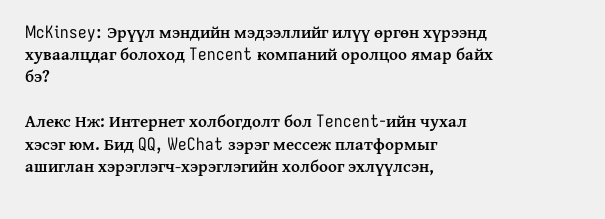McKinsey: Эрүүл мэндийн мэдээллийг илүү өргөн хүрээнд хуваалцдаг болоход Tencent компаний оролцоо ямар байх бэ?

Алекс Нж: Интернет холбогдолт бол Tencent-ийн чухал хэсэг юм. Бид QQ, WeChat зэрэг мессеж платформыг ашиглан хэрэглэгч-хэрэглэгийн холбоог эхлүүлсэн,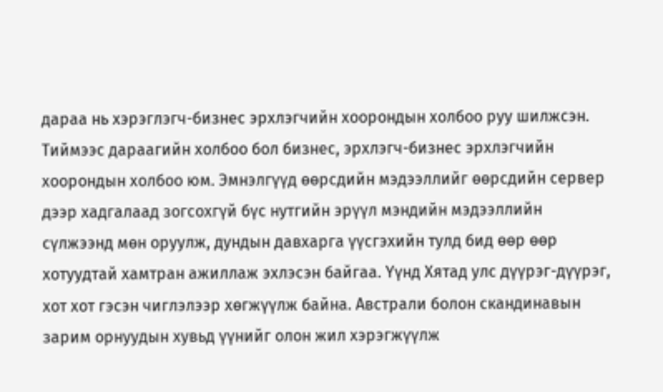дараа нь хэрэглэгч-бизнес эрхлэгчийн хоорондын холбоо руу шилжсэн. Тиймээс дараагийн холбоо бол бизнес, эрхлэгч-бизнес эрхлэгчийн хоорондын холбоо юм. Эмнэлгүүд өөрсдийн мэдээллийг өөрсдийн сервер дээр хадгалаад зогсохгүй бүс нутгийн эрүүл мэндийн мэдээллийн сүлжээнд мөн оруулж, дундын давхарга үүсгэхийн тулд бид өөр өөр хотуудтай хамтран ажиллаж эхлэсэн байгаа. Үүнд Хятад улс дүүрэг-дүүрэг, хот хот гэсэн чиглэлээр хөгжүүлж байна. Австрали болон скандинавын зарим орнуудын хувьд үүнийг олон жил хэрэгжүүлж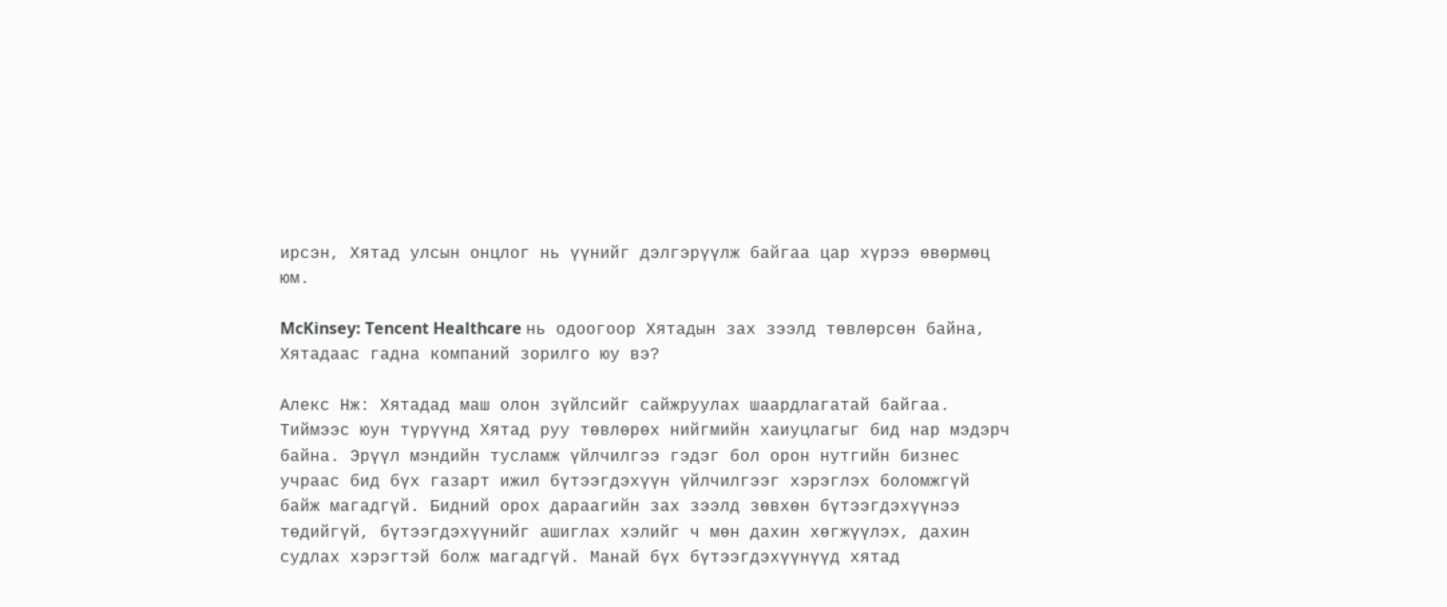ирсэн, Хятад улсын онцлог нь үүнийг дэлгэрүүлж байгаа цар хүрээ өвөрмөц юм.

McKinsey: Tencent Healthcare нь одоогоор Хятадын зах зээлд төвлөрсөн байна, Хятадаас гадна компаний зорилго юу вэ?

Алекс Нж: Хятадад маш олон зүйлсийг сайжруулах шаардлагатай байгаа. Тиймээс юун түрүүнд Хятад руу төвлөрөх нийгмийн хаиуцлагыг бид нар мэдэрч байна. Эрүүл мэндийн тусламж үйлчилгээ гэдэг бол орон нутгийн бизнес учраас бид бүх газарт ижил бүтээгдэхүүн үйлчилгээг хэрэглэх боломжгүй байж магадгүй. Бидний орох дараагийн зах зээлд зөвхөн бүтээгдэхүүнээ төдийгүй, бүтээгдэхүүнийг ашиглах хэлийг ч мөн дахин хөгжүүлэх, дахин судлах хэрэгтэй болж магадгүй. Манай бүх бүтээгдэхүүнүүд хятад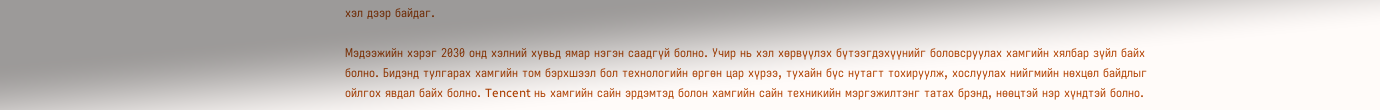хэл дээр байдаг.

Мэдээжийн хэрэг 2030 онд хэлний хувьд ямар нэгэн саадгүй болно. Учир нь хэл хөрвүүлэх бүтээгдэхүүнийг боловсруулах хамгийн хялбар зүйл байх болно. Бидэнд тулгарах хамгийн том бэрхшээл бол технологийн өргөн цар хүрээ, тухайн бүс нутагт тохируулж, хослуулах нийгмийн нөхцөл байдлыг ойлгох явдал байх болно. Tencent нь хамгийн сайн эрдэмтэд болон хамгийн сайн техникийн мэргэжилтэнг татах брэнд, нөөцтэй нэр хүндтэй болно.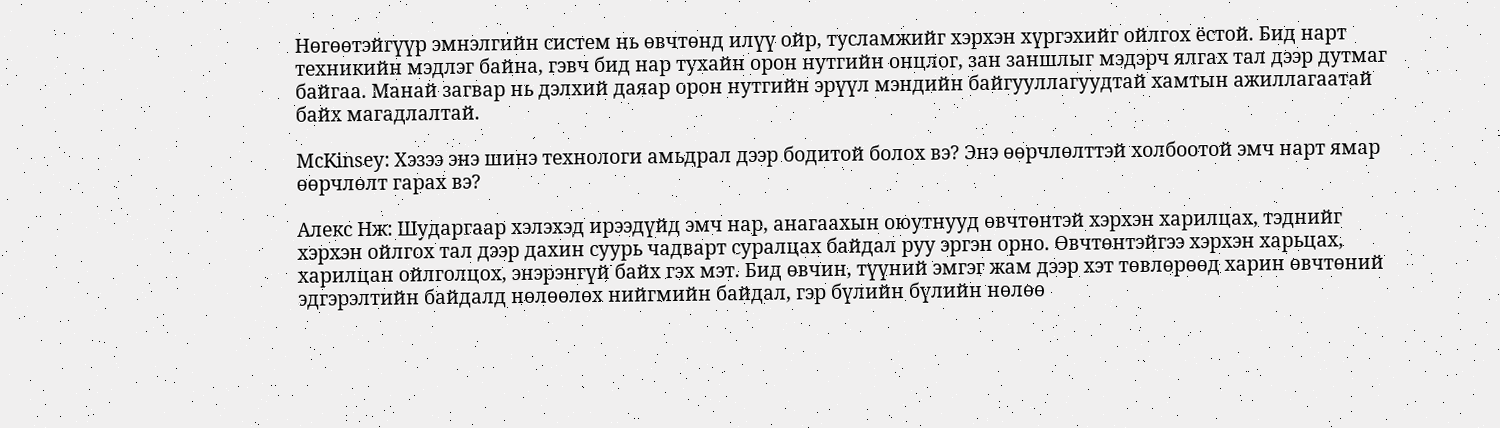Нөгөөтэйгүүр эмнэлгийн систем нь өвчтөнд илүү ойр, тусламжийг хэрхэн хүргэхийг ойлгох ёстой. Бид нарт техникийн мэдлэг байна, гэвч бид нар тухайн орон нутгийн онцлог, зан заншлыг мэдэрч ялгах тал дээр дутмаг байгаа. Манай загвар нь дэлхий даяар орон нутгийн эрүүл мэндийн байгууллагуудтай хамтын ажиллагаатай байх магадлалтай.

McKinsey: Хэзээ энэ шинэ технологи амьдрал дээр бодитой болох вэ? Энэ өөрчлөлттэй холбоотой эмч нарт ямар өөрчлөлт гарах вэ?

Алекс Нж: Шударгаар хэлэхэд ирээдүйд эмч нар, анагаахын оюутнууд өвчтөнтэй хэрхэн харилцах, тэднийг хэрхэн ойлгох тал дээр дахин суурь чадварт суралцах байдал руу эргэн орно. Өвчтөнтэйгээ хэрхэн харьцах, харилцан ойлголцох, энэрэнгүй байх гэх мэт. Бид өвчин, түүний эмгэг жам дээр хэт төвлөрөөд харин өвчтөний эдгэрэлтийн байдалд нөлөөлөх нийгмийн байдал, гэр бүлийн бүлийн нөлөө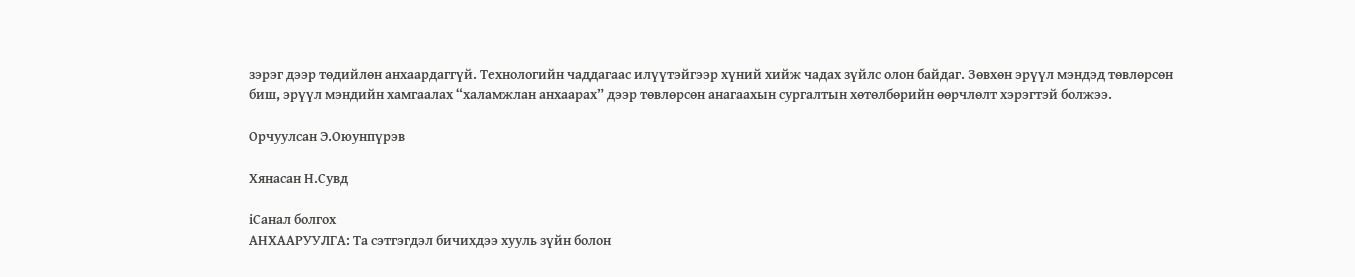зэрэг дээр төдийлөн анхаардаггүй. Технологийн чаддагаас илүүтэйгээр хүний хийж чадах зүйлс олон байдаг. Зөвхөн эрүүл мэндэд төвлөрсөн биш, эрүүл мэндийн хамгаалах “халамжлан анхаарах” дээр төвлөрсөн анагаахын сургалтын хөтөлбөрийн өөрчлөлт хэрэгтэй болжээ.

Орчуулсан Э.Оюунпүрэв

Хянасан Н.Сувд

iСанал болгох
АНХААРУУЛГА: Та сэтгэгдэл бичихдээ хууль зүйн болон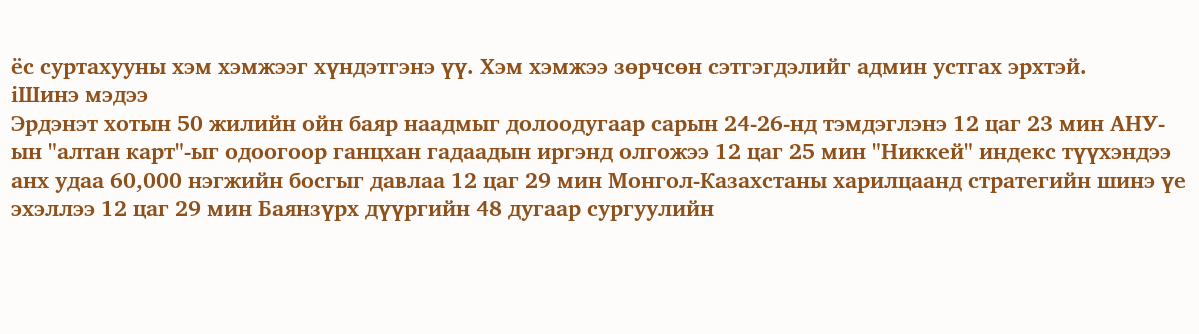ёс суртахууны хэм хэмжээг хүндэтгэнэ үү. Хэм хэмжээ зөрчсөн сэтгэгдэлийг админ устгах эрхтэй.
iШинэ мэдээ
Эрдэнэт хотын 50 жилийн ойн баяр наадмыг долоодугаар сарын 24-26-нд тэмдэглэнэ 12 цаг 23 мин АНУ-ын "алтан карт"-ыг одоогоор ганцхан гадаадын иргэнд олгожээ 12 цаг 25 мин "Никкей" индекс түүхэндээ анх удаа 60,000 нэгжийн босгыг давлаа 12 цаг 29 мин Монгол-Казахстаны харилцаанд стратегийн шинэ үе эхэллээ 12 цаг 29 мин Баянзүрх дүүргийн 48 дугаар сургуулийн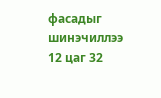фасадыг шинэчиллээ 12 цаг 32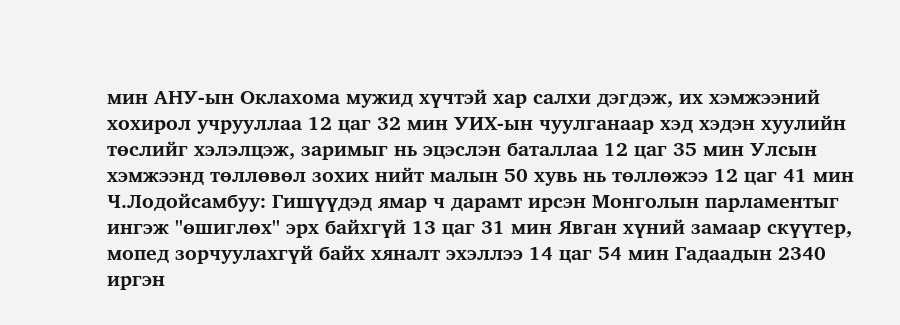мин АНУ-ын Оклахома мужид хүчтэй хар салхи дэгдэж, их хэмжээний хохирол учрууллаа 12 цаг 32 мин УИХ-ын чуулганаар хэд хэдэн хуулийн төслийг хэлэлцэж, заримыг нь эцэслэн баталлаа 12 цаг 35 мин Улсын хэмжээнд төллөвөл зохих нийт малын 50 хувь нь төллөжээ 12 цаг 41 мин Ч.Лодойсамбуу: Гишүүдэд ямар ч дарамт ирсэн Монголын парламентыг ингэж "өшиглөх" эрх байхгүй 13 цаг 31 мин Явган хүний замаар скүүтер, мопед зорчуулахгүй байх хяналт эхэллээ 14 цаг 54 мин Гадаадын 2340 иргэн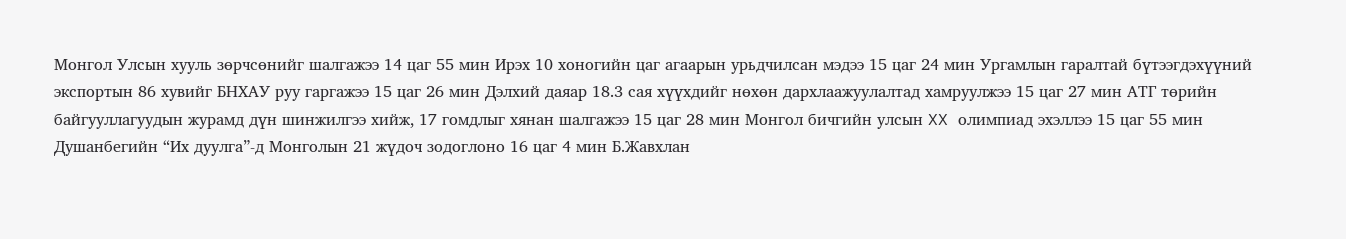Монгол Улсын хууль зөрчсөнийг шалгажээ 14 цаг 55 мин Ирэх 10 хоногийн цаг агаарын урьдчилсан мэдээ 15 цаг 24 мин Ургамлын гаралтай бүтээгдэхүүний экспортын 86 хувийг БНХАУ руу гаргажээ 15 цаг 26 мин Дэлхий даяар 18.3 сая хүүхдийг нөхөн дархлаажуулалтад хамруулжээ 15 цаг 27 мин АТГ төрийн байгууллагуудын журамд дүн шинжилгээ хийж, 17 гомдлыг хянан шалгажээ 15 цаг 28 мин Монгол бичгийн улсын XX олимпиад эхэллээ 15 цаг 55 мин Душанбегийн “Их дуулга”-д Монголын 21 жүдоч зодоглоно 16 цаг 4 мин Б.Жавхлан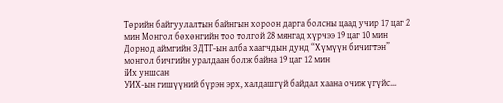Төрийн байгуулалтын байнгын хороон дарга болсны цаад учир 17 цаг 2 мин Монгол бөхөнгийн тоо толгой 28 мянгад хүрчээ 19 цаг 10 мин Дорнод аймгийн ЗДТГ-ын алба хаагчдын дунд “Хүмүүн бичигтэн” монгол бичгийн уралдаан болж байна 19 цаг 12 мин
iИх уншсан
УИХ-ын гишүүний бүрэн эрх, халдашгүй байдал хаана очиж үгүйс...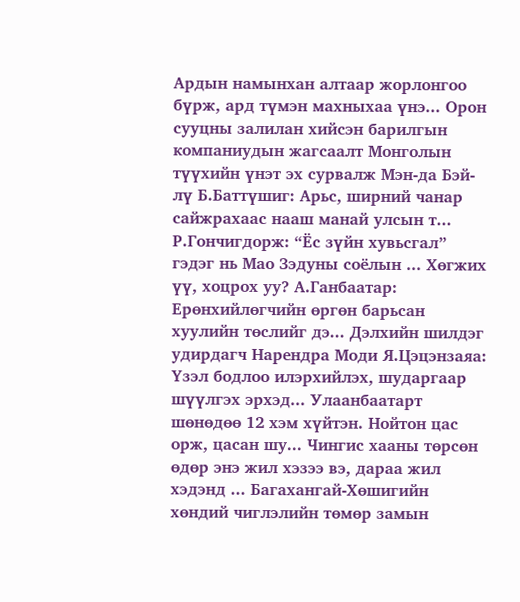Ардын намынхан алтаар жорлонгоо бүрж, ард түмэн махныхаа үнэ... Орон сууцны залилан хийсэн барилгын компаниудын жагсаалт Монголын түүхийн үнэт эх сурвалж Мэн-да Бэй-лү Б.Баттүшиг: Арьс, ширний чанар сайжрахаас нааш манай улсын т... Р.Гончигдорж: “Ёс зүйн хувьсгал” гэдэг нь Мао Зэдуны соёлын ... Хөгжих үү, хоцрох уу? А.Ганбаатар: Ерөнхийлөгчийн өргөн барьсан хуулийн төслийг дэ... Дэлхийн шилдэг удирдагч Нарендра Моди Я.Цэцэнзаяа: Үзэл бодлоо илэрхийлэх, шударгаар шүүлгэх эрхэд... Улаанбаатарт шөнөдөө 12 хэм хүйтэн. Нойтон цас орж, цасан шу... Чингис хааны төрсөн өдөр энэ жил хэзээ вэ, дараа жил хэдэнд ... Багахангай-Хөшигийн хөндий чиглэлийн төмөр замын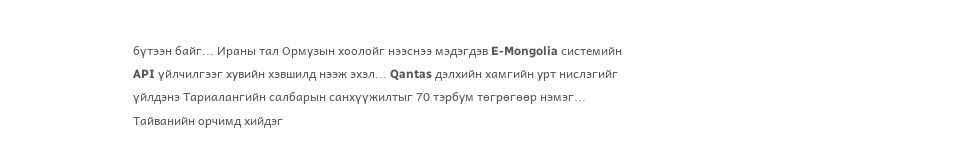бүтээн байг... Ираны тал Ормузын хоолойг нээснээ мэдэгдэв E-Mongolia системийн API үйлчилгээг хувийн хэвшилд нээж эхэл... Qantas дэлхийн хамгийн урт нислэгийг үйлдэнэ Тариалангийн салбарын санхүүжилтыг 70 тэрбум төгрөгөөр нэмэг... Тайванийн орчимд хийдэг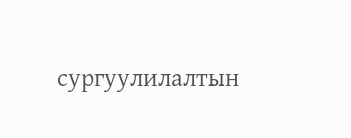сургуулилалтын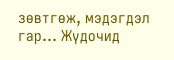зөвтгөж, мэдэгдэл гар... Жүдочид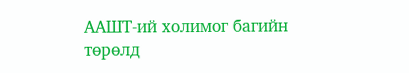ААШТ-ий холимог багийн төрөлд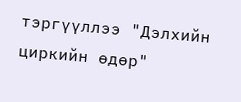тэргүүллээ "Дэлхийн циркийн өдөр"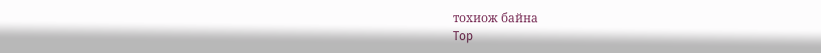тохиож байна
Top